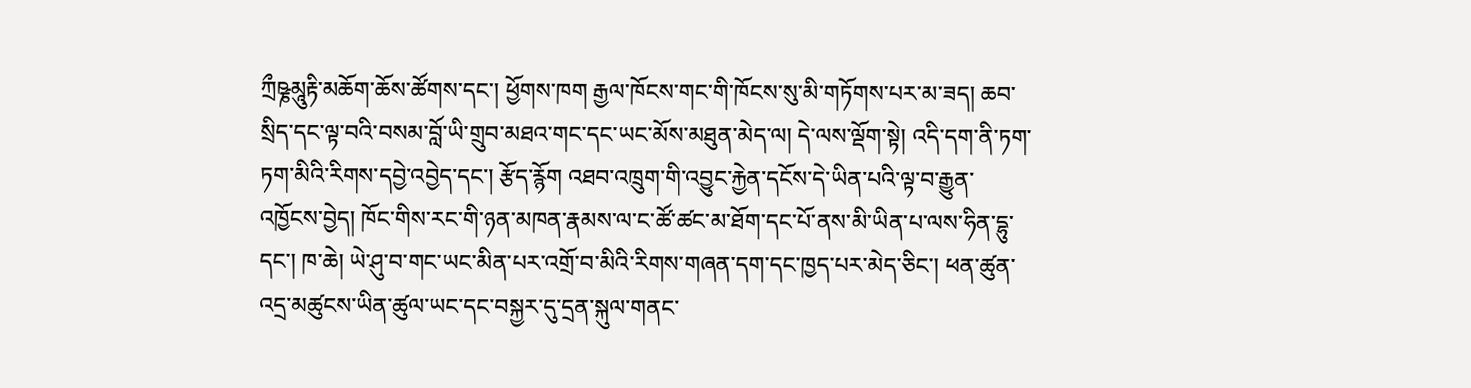ཀྲྀཥྞམཱུརྟི་མཆོག་ཆོས་ཚོགས་དང་། ཕྱོགས་ཁག རྒྱལ་ཁོངས་གང་གི་ཁོངས་སུ་མི་གཏོགས་པར་མ་ཟད། ཆབ་སྲིད་དང་ལྟ་བའི་བསམ་བློ་ཡི་གྲུབ་མཐའ་གང་དང་ཡང་མོས་མཐུན་མེད་ལ། དེ་ལས་ལྡོག་སྟེ། འདི་དག་ནི་ཏག་ཏག་མིའི་རིགས་དབྱེ་འབྱེད་དང་། རྩོད་རྙོག འཐབ་འཁྲུག་གི་འབྱུང་རྐྱེན་དངོས་དེ་ཡིན་པའི་ལྟ་བ་རྒྱུན་འཁྱོངས་བྱེད། ཁོང་གིས་རང་གི་ཉན་མཁན་རྣམས་ལ་ང་ཚོ་ཚང་མ་ཐོག་དང་པོ་ནས་མི་ཡིན་པ་ལས་ཧིན་དྷུ་དང་། ཁ་ཆེ། ཡེ་ཤུ་བ་གང་ཡང་མིན་པར་འགྲོ་བ་མིའི་རིགས་གཞན་དག་དང་ཁྱད་པར་མེད་ཅིང་། ཕན་ཚུན་འདྲ་མཚུངས་ཡིན་ཚུལ་ཡང་དང་བསྐྱར་དུ་དྲན་སྐུལ་གནང་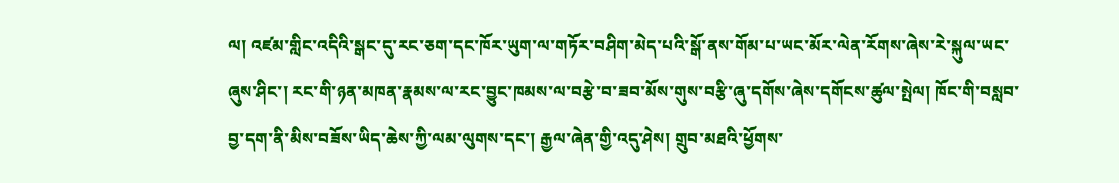ལ། འཛམ་གླིང་འདིའི་སྒང་དུ་རང་ཅག་དང་ཁོར་ཡུག་ལ་གཏོར་བཤིག་མེད་པའི་སྒོ་ནས་གོམ་པ་ཡང་མོར་ལེན་རོགས་ཞེས་རེ་སྐུལ་ཡང་ཞུས་ཤིང་། རང་གི་ཉན་མཁན་རྣམས་ལ་རང་བྱུང་ཁམས་ལ་བརྩེ་བ་ཟབ་མོས་གུས་བརྩི་ཞུ་དགོས་ཞེས་དགོངས་ཚུལ་སྤེལ། ཁོང་གི་བསླབ་བྱ་དག་ནི་མིས་བཟོས་ཡིད་ཆེས་ཀྱི་ལམ་ལུགས་དང་། རྒྱལ་ཞེན་གྱི་འདུ་ཤེས། གྲུབ་མཐའི་ཕྱོགས་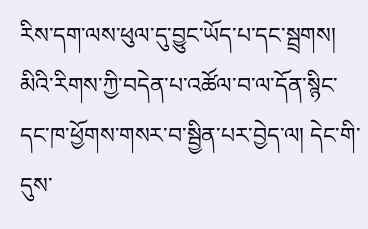རིས་དག་ལས་ཕུལ་དུ་བྱུང་ཡོད་པ་དང་སྦྲགས། མིའི་རིགས་ཀྱི་བདེན་པ་འཚོལ་བ་ལ་དོན་སྙིང་དང་ཁ་ཕྱོགས་གསར་བ་སྦྱིན་པར་བྱེད་ལ། དེང་གི་དུས་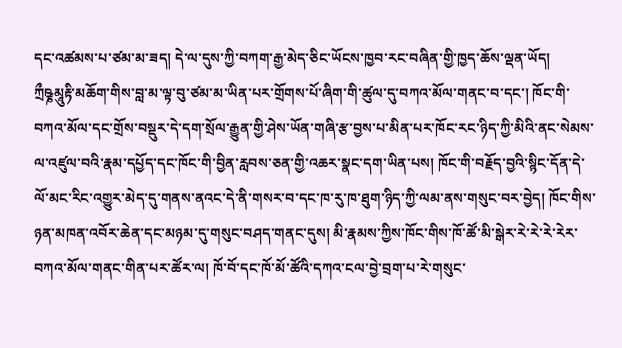དང་འཚམས་པ་ཙམ་མ་ཟད། དེ་ལ་དུས་ཀྱི་བཀག་རྒྱ་མེད་ཅིང་ཡོངས་ཁྱབ་རང་བཞིན་གྱི་ཁྱད་ཆོས་ལྡན་ཡོད།
ཀྲྀཥྞམཱུརྟི་མཆོག་གིས་བླ་མ་ལྟ་བུ་ཙམ་མ་ཡིན་པར་གྲོགས་པོ་ཞིག་གི་ཚུལ་དུ་བཀའ་མོལ་གནང་བ་དང་། ཁོང་གི་བཀའ་མོལ་དང་གྲོས་བསྡུར་དེ་དག་སྲོལ་རྒྱུན་གྱི་ཤེས་ཡོན་གཞི་རྩ་བྱས་པ་མིན་པར་ཁོང་རང་ཉིད་ཀྱི་མིའི་ནང་སེམས་ལ་འཛུལ་བའི་རྣམ་དཔྱོད་དང་ཁོང་གི་བྱིན་རླབས་ཅན་གྱི་འཆར་སྣང་དག་ཡིན་པས། ཁོང་གི་བརྗོད་བྱའི་སྙིང་དོན་དེ་ལོ་མང་རིང་འགྱུར་མེད་དུ་གནས་ནའང་དེ་ནི་གསར་བ་དང་ཁ་རུ་ཁ་ཐུག་ཉིད་ཀྱི་ལམ་ནས་གསུང་བར་བྱེད། ཁོང་གིས་ཉན་མཁན་འབོར་ཆེན་དང་མཉམ་དུ་གསུང་བཤད་གནང་དུས། མི་རྣམས་ཀྱིས་ཁོང་གིས་ཁོ་ཚོ་མི་སྒེར་རེ་རེ་རེ་རེར་བཀའ་མོལ་གནང་གིན་པར་ཚོར་ལ། ཁོ་བོ་དང་ཁོ་མོ་ཚོའི་དཀའ་ངལ་བྱེ་བྲག་པ་རེ་གསུང་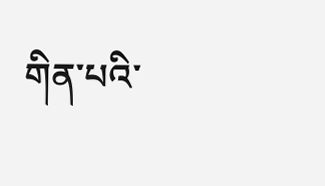གིན་པའི་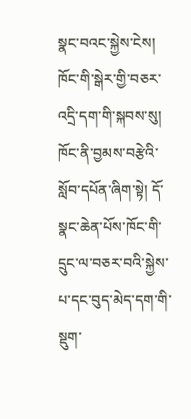སྣང་བའང་སྐྱེས་ངེས། ཁོང་གི་སྒེར་གྱི་བཅར་འདྲི་དག་གི་སྐབས་སུ། ཁོང་ནི་བྱམས་བརྩེའི་སློབ་དཔོན་ཞིག་སྟེ། དོ་སྣང་ཆེན་པོས་ཁོང་གི་དྲུང་ལ་བཅར་བའི་སྐྱེས་པ་དང་བུད་མེད་དག་གི་སྡུག་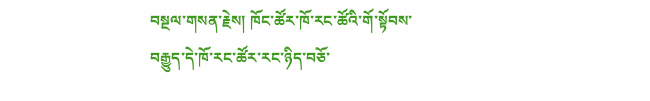བསྔལ་གསན་རྗེས། ཁོང་ཚོར་ཁོ་རང་ཚོའི་གོ་སྟོབས་བརྒྱུད་དེ་ཁོ་རང་ཚོར་རང་ཉིད་བཅོ་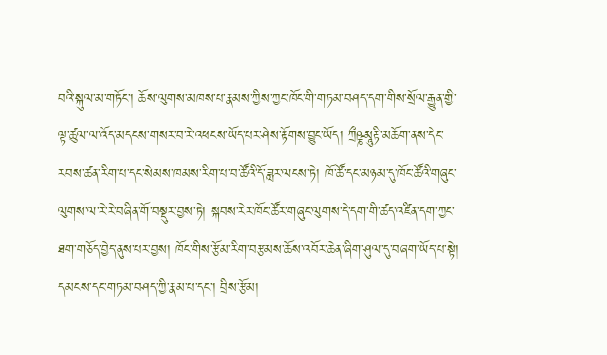བའི་སྐུལ་མ་གཏོང་། ཆོས་ལུགས་མཁས་པ་རྣམས་ཀྱིས་ཀྱང་ཁོང་གི་གཏམ་བཤད་དག་གིས་སྲོལ་རྒྱུན་གྱི་ལྟ་ཚུལ་ལ་འོད་མདངས་གསར་བ་རེ་འཕངས་ཡོད་པར་ཤེས་རྟོགས་བྱུང་ཡོད། ཀྲྀཥྞམཱུརྟི་མཆོག་ནས་དེང་རབས་ཚན་རིག་པ་དང་སེམས་ཁམས་རིག་པ་བ་ཚོའི་དོ་ཟླར་ལངས་ཏེ། ཁོ་ཚོ་དང་མཉམ་དུ་ཁོང་ཚོའི་གཞུང་ལུགས་ལ་རེ་རེ་བཞིན་གོ་བསྡུར་བྱས་ཏེ། སྐབས་རེར་ཁོང་ཚོར་གཞུང་ལུགས་དེ་དག་གི་ཚད་འཛིན་དག་ཀྱང་ཐག་གཅོད་བྱེད་ནུས་པར་བྱས། ཁོང་གིས་རྩོམ་རིག་བརྩམས་ཆོས་འབོར་ཆེན་ཞིག་ཤུལ་དུ་བཞག་ཡོད་པ་སྟེ། དམངས་དང་གཏམ་བཤད་ཀྱི་རྣམ་པ་དང་། བྲིས་རྩོམ།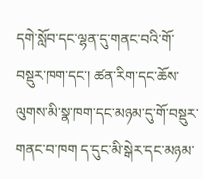དགེ་སློབ་དང་ལྷན་དུ་གནང་བའི་གོ་བསྡུར་ཁག་དང་། ཚན་རིག་དང་ཆོས་ལུགས་མི་སྣ་ཁག་དང་མཉམ་དུ་གོ་བསྡུར་གནང་བ་ཁག ད་དུང་མི་སྒེར་དང་མཉམ་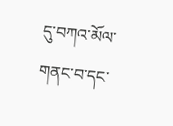དུ་བཀའ་མོལ་གནང་བ་དང་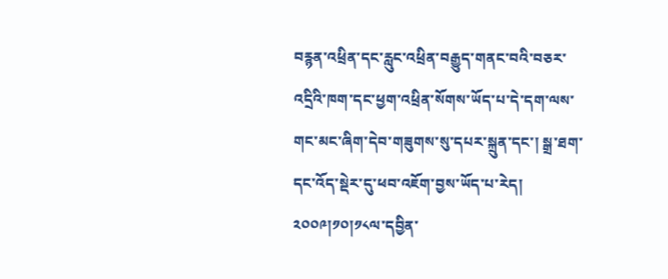བརྙན་འཕྲིན་དང་རླུང་འཕྲིན་བརྒྱུད་གནང་བའི་བཅར་འདྲིའི་ཁག་དང་ཕྱག་འཕྲིན་སོགས་ཡོད་པ་དེ་དག་ལས་གང་མང་ཞིག་དེབ་གཟུགས་སུ་དཔར་སྐྲུན་དང་། སྒྲ་ཐག་དང་འོད་སྡེར་དུ་ཕབ་འཇོག་བྱས་ཡོད་པ་རེད།
༢༠༠༩།༡༠།༡༨ལ་དབྱིན་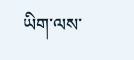ཡིག་ལས་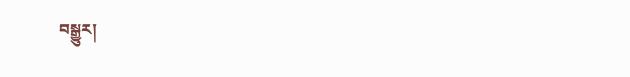བསྒྱུར།